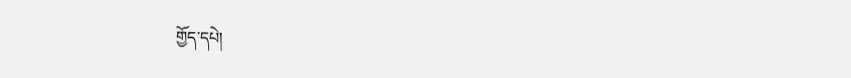གྱོད་དཔེ།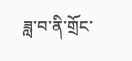ཟླ་བ་ནི་གྲོང་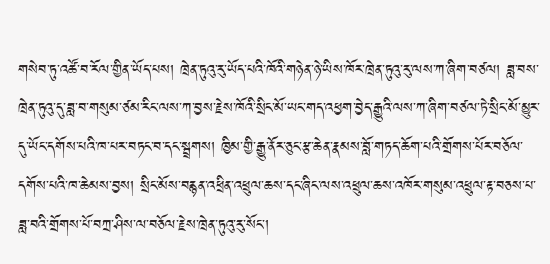གསེབ་ཏུ་འཚོ་བ་རོལ་གྱིན་ཡོད་པས། ཁྲེན་ཏུའུ་རུ་ཡོད་པའི་ཁོའི་གཉེན་ཉེ་ཡིས་ཁོར་ཁྲེན་ཏུའུ་རུ་ལས་ཀ་ཞིག་བཙལ། ཟླ་བས་ཁྲེན་ཏུའུ་དུ་ཟླ་བ་གསུམ་ཙམ་རིང་ལས་ཀ་བྱས་རྗེས་ཁོའི་སྲིང་མོ་ཡང་གད་འཕྱག་བྱེད་རྒྱུའི་ལས་ཀ་ཞིག་བཙལ་ཏེ་སྲིང་མོ་མྱུར་དུ་ཡོང་དགོས་པའི་ཁ་པར་བཏང་བ་དང་སྦྲགས། ཁྱིམ་གྱི་རྒྱུ་ནོར་ཅུང་རྩ་ཆེན་རྣམས་བློ་གཏད་ཆོག་པའི་གྲོགས་པོར་བཅོལ་དགོས་པའི་ཁ་ཆེམས་བྱས། སྲིང་མོས་བརྙན་འཕྲིན་འཕྲུལ་ཆས་དང་ཞིང་ལས་འཕྲུལ་ཆས་འཁོར་གསུམ་འཕྲུལ་རྟ་བཅས་པ་ཟླ་བའི་གྲོགས་པོ་བཀྲ་ཤིས་ལ་བཅོལ་རྗེས་ཁྲེན་ཏུའུ་རུ་སོང་།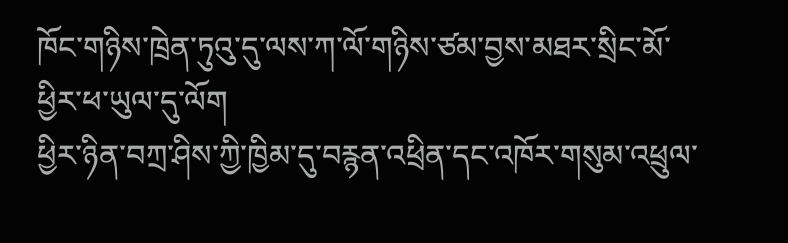ཁོང་གཉིས་ཁྲེན་ཏུའུ་དུ་ལས་ཀ་ལོ་གཉིས་ཙམ་བྱས་མཐར་སྲིང་མོ་ཕྱིར་ཕ་ཡུལ་དུ་ལོག
ཕྱིར་ཉིན་བཀྲ་ཤིས་ཀྱི་ཁྱིམ་དུ་བརྙན་འཕྲིན་དང་འཁོར་གསུམ་འཕྲུལ་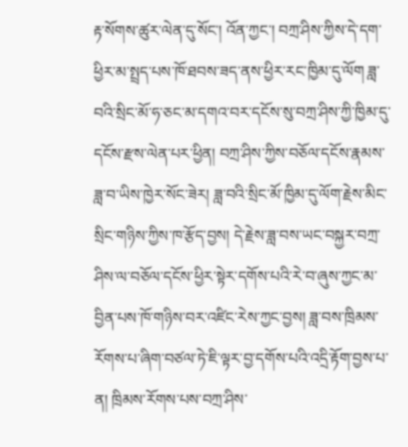རྟ་སོགས་ཚུར་ལེན་དུ་སོང་། འོན་ཀྱང་། བཀྲ་ཤིས་ཀྱིས་དེ་དག་ཕྱིར་མ་སྤྲད་པས་ཁོ་ཐབས་ཟད་ནས་ཕྱིར་རང་ཁྱིམ་དུ་ལོག ཟླ་བའི་སྲིང་མོ་ཧ་ཅང་མ་དགའ་བར་དངོས་སུ་བཀྲ་ཤིས་ཀྱི་ཁྱིམ་དུ་དངོས་རྫས་ལེན་པར་ཕྱིན། བཀྲ་ཤིས་ཀྱིས་བཅོལ་དངོས་རྣམས་ཟླ་བ་ཡིས་ཁྱེར་སོང་ཟེར། ཟླ་བའི་སྲིང་མོ་ཁྱིམ་དུ་ལོག་རྗེས་མིང་སྲིང་གཉིས་ཀྱིས་ཁ་རྩོད་བྱས། དེ་རྗེས་ཟླ་བས་ཡང་བསྐྱར་བཀྲ་ཤིས་ལ་བཅོལ་དངོས་ཕྱིར་སྟེར་དགོས་པའི་རེ་བ་ཞུས་ཀྱང་མ་བྱིན་པས་ཁོ་གཉིས་བར་འཛིང་རེས་ཀྱང་བྱས། ཟླ་བས་ཁྲིམས་རོགས་པ་ཞིག་བཙལ་ཏེ་ཇི་ལྟར་བྱ་དགོས་པའི་འདྲི་རྟོག་བྱས་པ་ན། ཁྲིམས་རོགས་པས་བཀྲ་ཤིས་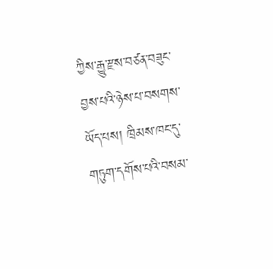ཀྱིས་རྒྱུ་རྫས་བཙན་བཟུང་བྱས་པའི་ཉེས་པ་བསགས་ཡོད་པས། ཁྲིམས་ཁང་དུ་གཏུག་དགོས་པའི་བསམ་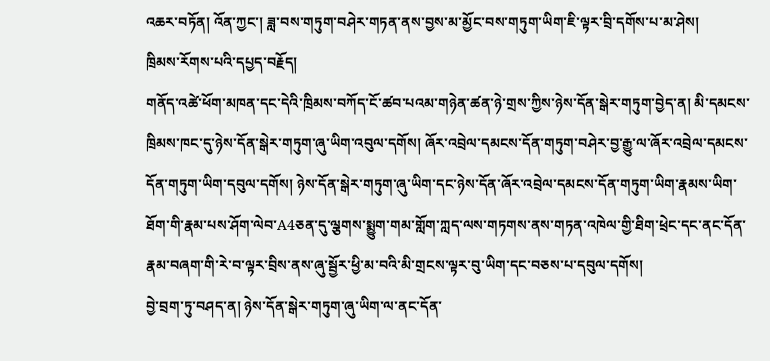འཆར་བཏོན། འོན་ཀྱང་། ཟླ་བས་གཏུག་བཤེར་གཏན་ནས་བྱས་མ་མྱོང་བས་གཏུག་ཡིག་ཇི་ལྟར་བྲི་དགོས་པ་མ་ཤེས།
ཁྲིམས་རོགས་པའི་དཔྱད་བརྗོད།
གནོད་འཚེ་ཕོག་མཁན་དང་དེའི་ཁྲིམས་བཀོད་ངོ་ཚབ་པའམ་གཉེན་ཚན་ཉེ་གྲས་ཀྱིས་ཉེས་དོན་སྒེར་གཏུག་བྱེད་ན། མི་དམངས་ཁྲིམས་ཁང་དུ་ཉེས་དོན་སྒེར་གཏུག་ཞུ་ཡིག་འབུལ་དགོས། ཞོར་འབྲེལ་དམངས་དོན་གཏུག་བཤེར་བྱ་རྒྱུ་ལ་ཞོར་འབྲེལ་དམངས་དོན་གཏུག་ཡིག་དབུལ་དགོས། ཉེས་དོན་སྒེར་གཏུག་ཞུ་ཡིག་དང་ཉེས་དོན་ཞོར་འབྲེལ་དམངས་དོན་གཏུག་ཡིག་རྣམས་ཡིག་ཐོག་གི་རྣམ་པས་ཤོག་ལེབ་A4ཅན་དུ་ལྕགས་སྨྱུག་གམ་གློག་ཀླད་ལས་གཏགས་ནས་གཏན་འཁེལ་གྱི་ཐིག་ཕྲེང་དང་ནང་དོན་རྣམ་བཞག་གི་རེ་བ་ལྟར་བྲིས་ནས་ཞུ་སྦྱོར་ཕྱི་མ་བའི་མི་གྲངས་ལྟར་བུ་ཡིག་དང་བཅས་པ་དབུལ་དགོས།
བྱེ་བྲག་ཏུ་བཤད་ན། ཉེས་དོན་སྒེར་གཏུག་ཞུ་ཡིག་ལ་ནང་དོན་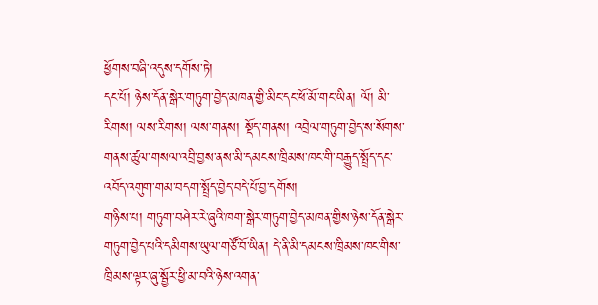ཕྱོགས་བཞི་འདུས་དགོས་ཏེ།
དང་པོ། ཉེས་དོན་སྒེར་གཏུག་བྱེད་མཁན་གྱི་མིང་དང་ཕོ་མོ་གང་ཡིན། ལོ། མི་རིགས། ལས་རིགས། ལས་གནས། སྡོད་གནས། འབྲེལ་གཏུག་བྱེད་ས་སོགས་གནས་ཚུལ་གསལ་འབྲི་བྱས་ནས་མི་དམངས་ཁྲིམས་ཁང་གི་བརྒྱུད་སྤྲོད་དང་འབོད་འགུག་གམ་བདག་སྤྲོད་བྱེད་བདེ་པོ་བྱ་དགོས།
གཉིས་པ། གཏུག་བཤེར་རེ་ཞུའི་ཁག་སྒེར་གཏུག་བྱེད་མཁན་གྱིས་ཉེས་དོན་སྒེར་གཏུག་བྱེད་པའི་དམིགས་ཡུལ་གཙོ་བོ་ཡིན། དེ་ནི་མི་དམངས་ཁྲིམས་ཁང་གིས་ཁྲིམས་ལྟར་ཞུ་སྦྱོར་ཕྱི་མ་བའི་ཉེས་འགན་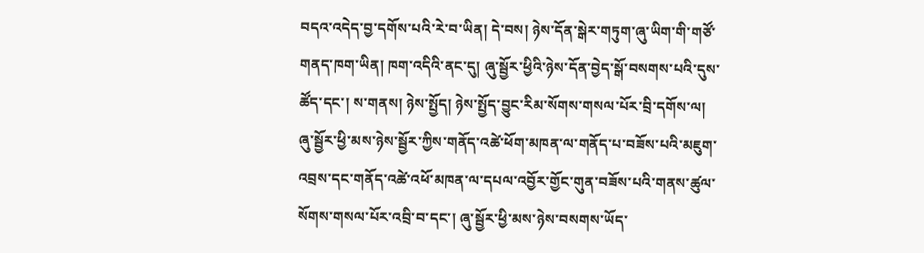བདའ་འདེད་བྱ་དགོས་པའི་རེ་བ་ཡིན། དེ་བས། ཉེས་དོན་སྒེར་གཏུག་ཞུ་ཡིག་གི་གཙོ་གནད་ཁག་ཡིན། ཁག་འདིའི་ནང་དུ། ཞུ་སྦྱོར་ཕྱིའི་ཉེས་དོན་བྱེད་སྒོ་བསགས་པའི་དུས་ཚོད་དང་། ས་གནས། ཉེས་སྤྱོད། ཉེས་སྤྱོད་བྱུང་རིམ་སོགས་གསལ་པོར་བྲི་དགོས་ལ། ཞུ་སྦྱོར་ཕྱི་མས་ཉེས་སྦྱོར་ཀྱིས་གནོད་འཚེ་ཕོག་མཁན་ལ་གནོད་པ་བཟོས་པའི་མཇུག་འབྲས་དང་གནོད་འཚེ་འཕོ་མཁན་ལ་དཔལ་འབྱོར་གྱོང་གུན་བཟོས་པའི་གནས་ཚུལ་སོགས་གསལ་པོར་འབྲི་བ་དང་། ཞུ་སྦྱོར་ཕྱི་མས་ཉེས་བསགས་ཡོད་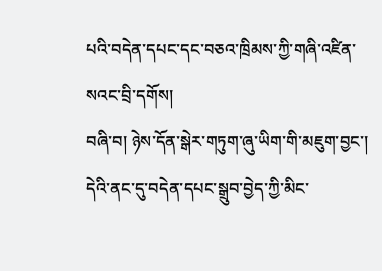པའི་བདེན་དཔང་དང་བཅའ་ཁྲིམས་ཀྱི་གཞི་འཛིན་སའང་བྲི་དགོས།
བཞི་བ། ཉེས་དོན་སྒེར་གཏུག་ཞུ་ཡིག་གི་མཇུག་བྱང་། དེའི་ནང་དུ་བདེན་དཔང་སྒྲུབ་བྱེད་ཀྱི་མིང་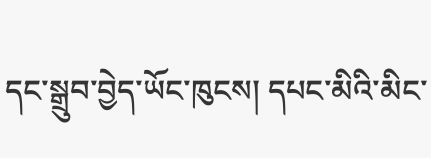དང་སྒྲུབ་བྱེད་ཡོང་ཁུངས། དཔང་མིའི་མིང་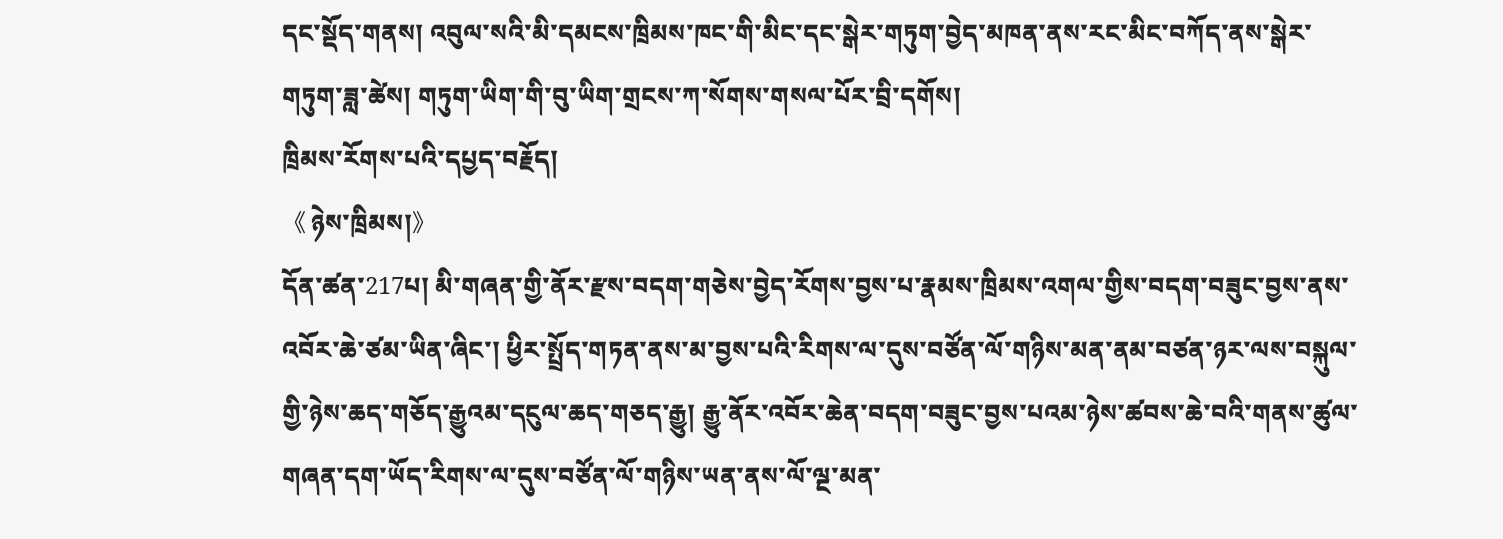དང་སྡོད་གནས། འབུལ་སའི་མི་དམངས་ཁྲིམས་ཁང་གི་མིང་དང་སྒེར་གཏུག་བྱེད་མཁན་ནས་རང་མིང་བཀོད་ནས་སྒེར་གཏུག་ཟླ་ཚེས། གཏུག་ཡིག་གི་བུ་ཡིག་གྲངས་ཀ་སོགས་གསལ་པོར་བྲི་དགོས།
ཁྲིམས་རོགས་པའི་དཔྱད་བརྗོད།
《 ཉེས་ཁྲིམས།》
དོན་ཚན་217པ། མི་གཞན་གྱི་ནོར་རྫས་བདག་གཅེས་བྱེད་རོགས་བྱས་པ་རྣམས་ཁྲིམས་འགལ་གྱིས་བདག་བཟུང་བྱས་ནས་འབོར་ཆེ་ཙམ་ཡིན་ཞིང་། ཕྱིར་སྤྲོད་གཏན་ནས་མ་བྱས་པའི་རིགས་ལ་དུས་བཙོན་ལོ་གཉིས་མན་ནམ་བཙན་ཉར་ལས་བསྐུལ་གྱི་ཉེས་ཆད་གཅོད་རྒྱུའམ་དངུལ་ཆད་གཅད་རྒྱུ། རྒྱུ་ནོར་འབོར་ཆེན་བདག་བཟུང་བྱས་པའམ་ཉེས་ཚབས་ཆེ་བའི་གནས་ཚུལ་གཞན་དག་ཡོད་རིགས་ལ་དུས་བཙོན་ལོ་གཉིས་ཡན་ནས་ལོ་ལྔ་མན་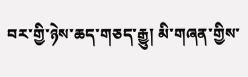བར་གྱི་ཉེས་ཆད་གཅད་རྒྱུ། མི་གཞན་གྱིས་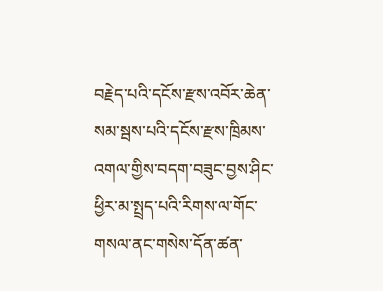བརྗེད་པའི་དངོས་རྫས་འབོར་ཆེན་སམ་སྦས་པའི་དངོས་རྫས་ཁྲིམས་འགལ་གྱིས་བདག་བཟུང་བྱས་ཤིང་ཕྱིར་མ་སྤྲད་པའི་རིགས་ལ་གོང་གསལ་ནང་གསེས་དོན་ཚན་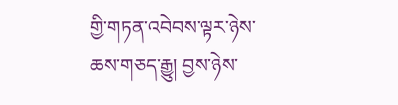གྱི་གཏན་འབེབས་ལྟར་ཉེས་ཆས་གཅད་རྒྱུ། བྱས་ཉེས་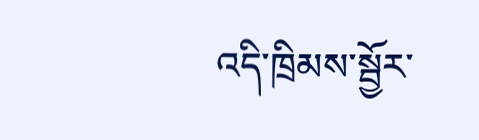འདི་ཁྲིམས་སྦྱོར་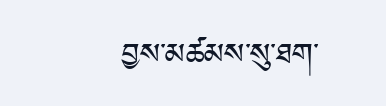བྱས་མཚམས་སུ་ཐག་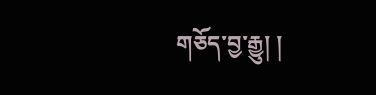གཅོད་བྱ་རྒྱུ། །